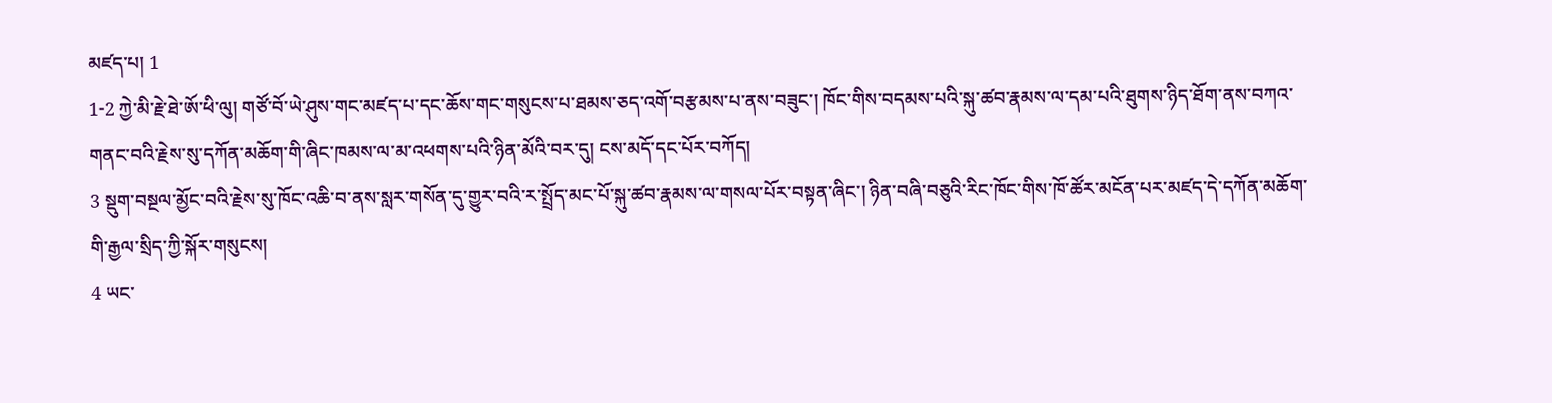མཛད་པ། 1
1-2 ཀྱེ་མི་རྗེ་ཐེ་ཨོ་ཕི་ལུ། གཙོ་བོ་ཡེ་ཤུས་གང་མཛད་པ་དང་ཆོས་གང་གསུངས་པ་ཐམས་ཅད་འགོ་བརྩམས་པ་ནས་བཟུང་། ཁོང་གིས་བདམས་པའི་སྐུ་ཚབ་རྣམས་ལ་དམ་པའི་ཐུགས་ཉིད་ཐོག་ནས་བཀའ་གནང་བའི་རྗེས་སུ་དཀོན་མཆོག་གི་ཞིང་ཁམས་ལ་མ་འཕགས་པའི་ཉིན་མོའི་བར་དུ། ངས་མདོ་དང་པོར་བཀོད།
3 སྡུག་བསྔལ་མྱོང་བའི་རྗེས་སུ་ཁོང་འཆི་བ་ནས་སླར་གསོན་དུ་གྱུར་བའི་ར་སྤྲོད་མང་པོ་སྐུ་ཚབ་རྣམས་ལ་གསལ་པོར་བསྟན་ཞིང་། ཉིན་བཞི་བཅུའི་རིང་ཁོང་གིས་ཁོ་ཚོར་མངོན་པར་མཛད་དེ་དཀོན་མཆོག་གི་རྒྱལ་སྲིད་ཀྱི་སྐོར་གསུངས།
4 ཡང་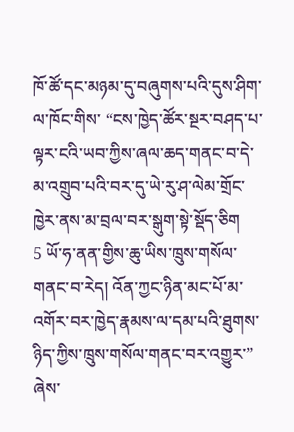ཁོ་ཚོ་དང་མཉམ་དུ་བཞུགས་པའི་དུས་ཤིག་ལ་ཁོང་གིས་ “ངས་ཁྱེད་ཚོར་སྔར་བཤད་པ་ལྟར་ངའི་ཡབ་ཀྱིས་ཞལ་ཆད་གནང་བ་དེ་མ་འགྲུབ་པའི་བར་དུ་ཡེ་རུ་ཤ་ལེམ་གྲོང་ཁྱེར་ནས་མ་བྲལ་བར་སྒུག་སྟེ་སྡོད་ཅིག
5 ཡོ་ཧ་ནན་གྱིས་ཆུ་ཡིས་ཁྲུས་གསོལ་གནང་བ་རེད། འོན་ཀྱང་ཉིན་མང་པོ་མ་འགོར་བར་ཁྱེད་རྣམས་ལ་དམ་པའི་ཐུགས་ཉིད་ཀྱིས་ཁྲུས་གསོལ་གནང་བར་འགྱུར་” ཞེས་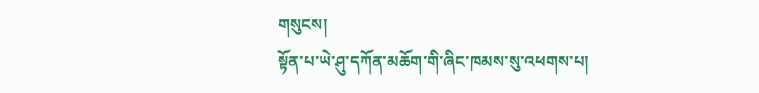གསུངས།
སྟོན་པ་ཡེ་ཤུ་དཀོན་མཆོག་གི་ཞིང་ཁམས་སུ་འཕགས་པ།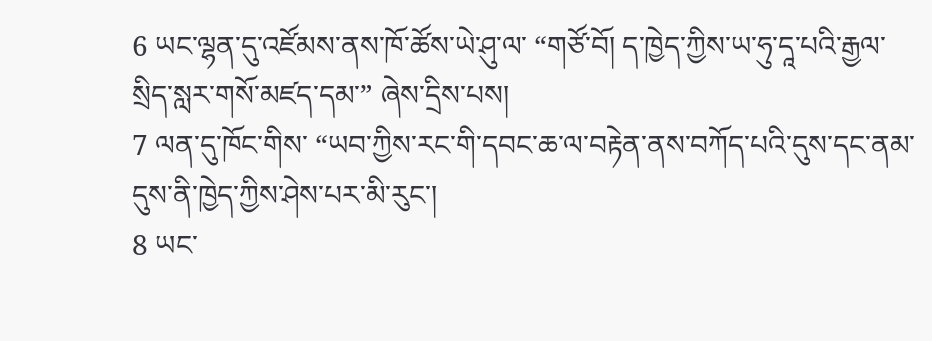6 ཡང་ལྷན་དུ་འཛོམས་ནས་ཁོ་ཚོས་ཡེ་ཤུ་ལ་ “གཙོ་བོ། ད་ཁྱེད་ཀྱིས་ཡ་ཧུ་དཱ་པའི་རྒྱལ་སྲིད་སླར་གསོ་མཛད་དམ་” ཞེས་དྲིས་པས།
7 ལན་དུ་ཁོང་གིས་ “ཡབ་ཀྱིས་རང་གི་དབང་ཆ་ལ་བརྟེན་ནས་བཀོད་པའི་དུས་དང་ནམ་དུས་ནི་ཁྱེད་ཀྱིས་ཤེས་པར་མི་རུང་།
8 ཡང་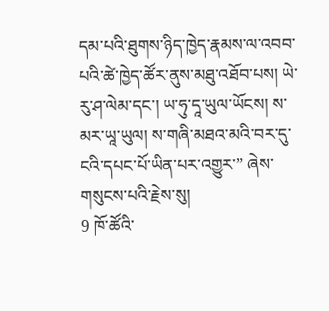དམ་པའི་ཐུགས་ཉིད་ཁྱེད་རྣམས་ལ་འབབ་པའི་ཚེ་ཁྱེད་ཚོར་ནུས་མཐུ་འཐོབ་པས། ཡེ་རུ་ཤ་ལེམ་དང་། ཡ་ཧུ་དཱ་ཡུལ་ཡོངས། ས་མར་ཡཱ་ཡུལ། ས་གཞི་མཐའ་མའི་བར་དུ་ངའི་དཔང་པོ་ཡིན་པར་འགྱུར་” ཞེས་གསུངས་པའི་རྗེས་སུ།
9 ཁོ་ཚོའི་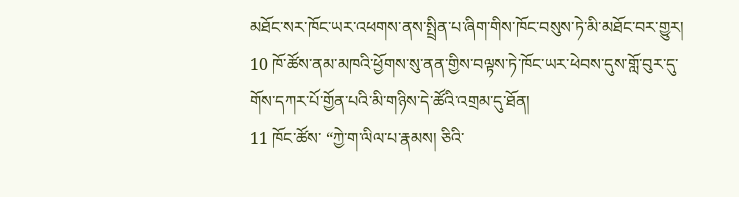མཐོང་སར་ཁོང་ཡར་འཕགས་ནས་སྤྲིན་པ་ཞིག་གིས་ཁོང་བསུས་ཏེ་མི་མཐོང་བར་གྱུར།
10 ཁོ་ཚོས་ནམ་མཁའི་ཕྱོགས་སུ་ནན་གྱིས་བལྟས་ཏེ་ཁོང་ཡར་ཕེབས་དུས་གློ་བུར་དུ་གོས་དཀར་པོ་གྱོན་པའི་མི་གཉིས་དེ་ཚོའི་འགྲམ་དུ་ཐོན།
11 ཁོང་ཚོས་ “ཀྱེ་ག་ལིལ་པ་རྣམས། ཅིའི་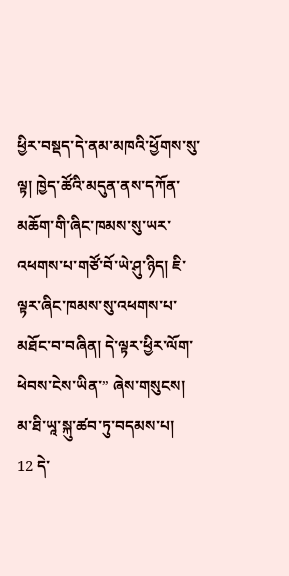ཕྱིར་བསྡད་དེ་ནམ་མཁའི་ཕྱོགས་སུ་ལྟ། ཁྱེད་ཚོའི་མདུན་ནས་དཀོན་མཆོག་གི་ཞིང་ཁམས་སུ་ཡར་འཕགས་པ་གཙོ་བོ་ཡེ་ཤུ་ཉིད། ཇི་ལྟར་ཞིང་ཁམས་སུ་འཕགས་པ་མཐོང་བ་བཞིན། དེ་ལྟར་ཕྱིར་ལོག་ཕེབས་ངེས་ཡིན་” ཞེས་གསུངས།
མ་ཐི་ཡཱ་སྐུ་ཚབ་ཏུ་བདམས་པ།
12 དེ་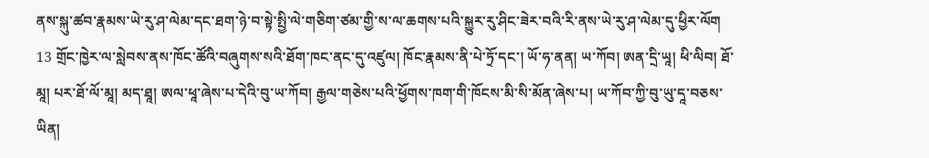ནས་སྐུ་ཚབ་རྣམས་ཡེ་རུ་ཤ་ལེམ་དང་ཐག་ཉེ་བ་སྟེ་སྤྱི་ལེ་གཅིག་ཙམ་གྱི་ས་ལ་ཆགས་པའི་སྐྱུར་རུ་ཤིང་ཟེར་བའི་རི་ནས་ཡེ་རུ་ཤ་ལེམ་དུ་ཕྱིར་ལོག
13 གྲོང་ཁྱེར་ལ་སླེབས་ནས་ཁོང་ཚོའི་བཞུགས་སའི་ཐོག་ཁང་ནང་དུ་འཛུལ། ཁོང་རྣམས་ནི་པེ་ཏྲོ་དང་། ཡོ་ཧ་ནན། ཡ་ཀོབ། ཨན་དྲི་ཡཱ། ཕི་ལིབ། ཐོ་མཱ། པར་ཐོ་ལོ་མཱ། མད་ཐཱ། ཨལ་ཕཱ་ཞེས་པ་དེའི་བུ་ཡ་ཀོབ། རྒྱལ་གཅེས་པའི་ཕྱོགས་ཁག་གི་ཁོངས་མི་སི་མོན་ཞེས་པ། ཡ་ཀོབ་ཀྱི་བུ་ཡུ་དཱ་བཅས་ཡིན།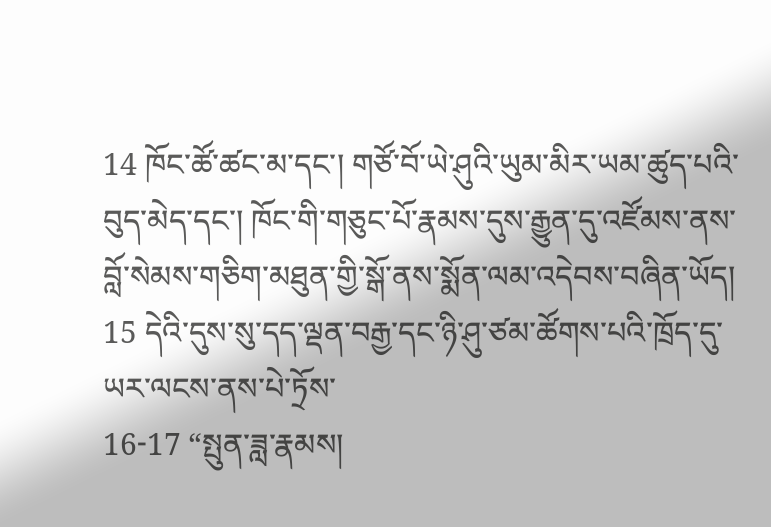14 ཁོང་ཚོ་ཚང་མ་དང་། གཙོ་བོ་ཡེ་ཤུའི་ཡུམ་མིར་ཡམ་ཚུད་པའི་བུད་མེད་དང་། ཁོང་གི་གཅུང་པོ་རྣམས་དུས་རྒྱུན་དུ་འཛོམས་ནས་བློ་སེམས་གཅིག་མཐུན་གྱི་སྒོ་ནས་སྨོན་ལམ་འདེབས་བཞིན་ཡོད།
15 དེའི་དུས་སུ་དད་ལྡན་བརྒྱ་དང་ཉི་ཤུ་ཙམ་ཚོགས་པའི་ཁྲོད་དུ་ཡར་ལངས་ནས་པེ་ཏྲོས་
16-17 “སྤུན་ཟླ་རྣམས།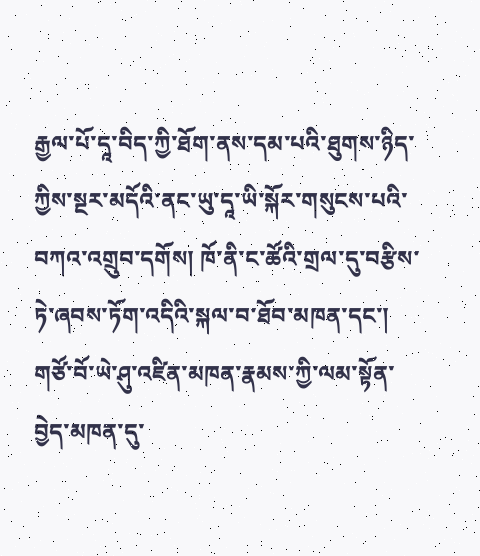རྒྱལ་པོ་དཱ་བིད་ཀྱི་ཐོག་ནས་དམ་པའི་ཐུགས་ཉིད་ཀྱིས་སྔར་མདོའི་ནང་ཡུ་དཱ་ཡི་སྐོར་གསུངས་པའི་བཀའ་འགྲུབ་དགོས། ཁོ་ནི་ང་ཚོའི་གྲལ་དུ་བརྩིས་ཏེ་ཞབས་ཏོག་འདིའི་སྐལ་བ་ཐོབ་མཁན་དང་། གཙོ་བོ་ཡེ་ཤུ་འཛིན་མཁན་རྣམས་ཀྱི་ལམ་སྟོན་བྱེད་མཁན་དུ་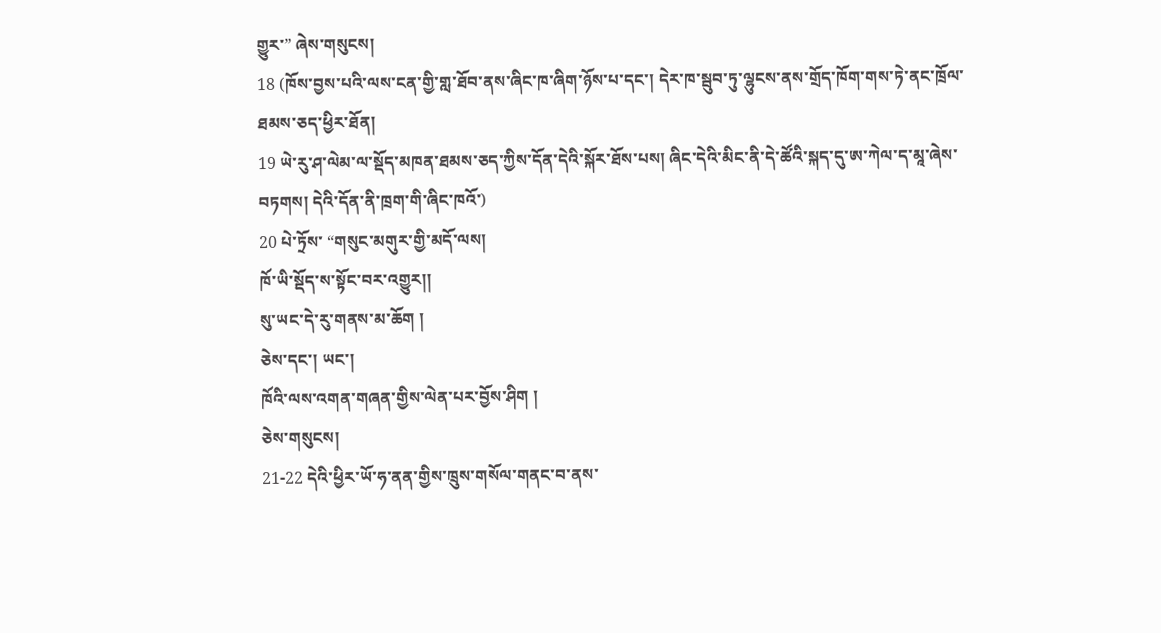གྱུར་” ཞེས་གསུངས།
18 (ཁོས་བྱས་པའི་ལས་ངན་གྱི་གླ་ཐོབ་ནས་ཞིང་ཁ་ཞིག་ཉོས་པ་དང་། དེར་ཁ་སྦུབ་ཏུ་ལྷུངས་ནས་གྲོད་ཁོག་གས་ཏེ་ནང་ཁྲོལ་ཐམས་ཅད་ཕྱིར་ཐོན།
19 ཡེ་རུ་ཤ་ལེམ་ལ་སྡོད་མཁན་ཐམས་ཅད་ཀྱིས་དོན་དེའི་སྐོར་ཐོས་པས། ཞིང་དེའི་མིང་ནི་དེ་ཚོའི་སྐད་དུ་ཨ་ཀེལ་ད་མཱ་ཞེས་བཏགས། དེའི་དོན་ནི་ཁྲག་གི་ཞིང་ཁའོ་)
20 པེ་ཏྲོས་ “གསུང་མགུར་གྱི་མདོ་ལས།
ཁོ་ཡི་སྡོད་ས་སྟོང་བར་འགྱུར།།
སུ་ཡང་དེ་རུ་གནས་མ་ཆོག །
ཅེས་དང་། ཡང་།
ཁོའི་ལས་འགན་གཞན་གྱིས་ལེན་པར་བྱོས་ཤིག །
ཅེས་གསུངས།
21-22 དེའི་ཕྱིར་ཡོ་ཧ་ནན་གྱིས་ཁྲུས་གསོལ་གནང་བ་ནས་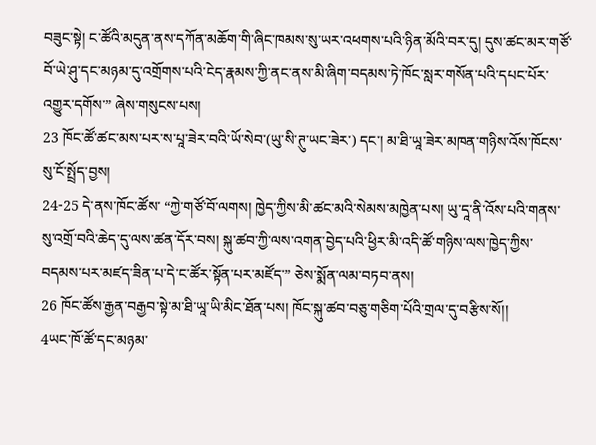བཟུང་སྟེ། ང་ཚོའི་མདུན་ནས་དཀོན་མཆོག་གི་ཞིང་ཁམས་སུ་ཡར་འཕགས་པའི་ཉིན་མོའི་བར་དུ། དུས་ཚང་མར་གཙོ་བོ་ཡེ་ཤུ་དང་མཉམ་དུ་འགྲོགས་པའི་ངེད་རྣམས་ཀྱི་ནང་ནས་མི་ཞིག་བདམས་ཏེ་ཁོང་སླར་གསོན་པའི་དཔང་པོར་འགྱུར་དགོས་” ཞེས་གསུངས་པས།
23 ཁོང་ཚོ་ཚང་མས་པར་ས་པཱ་ཟེར་བའི་ཡོ་སེབ་(ཡུ་སི་ཊུ་ཡང་ཟེར་) དང་། མ་ཐི་ཡཱ་ཟེར་མཁན་གཉིས་འོས་ཁོངས་སུ་ངོ་སྤྲོད་བྱས།
24-25 དེ་ནས་ཁོང་ཚོས་ “ཀྱེ་གཙོ་བོ་ལགས། ཁྱེད་ཀྱིས་མི་ཚང་མའི་སེམས་མཁྱེན་པས། ཡུ་དཱ་ནི་འོས་པའི་གནས་སུ་འགྲོ་བའི་ཆེད་དུ་ལས་ཚན་དོར་བས། སྐུ་ཚབ་ཀྱི་ལས་འགན་བྱེད་པའི་ཕྱིར་མི་འདི་ཚོ་གཉིས་ལས་ཁྱེད་ཀྱིས་བདམས་པར་མཛད་ཟིན་པ་དེ་ང་ཚོར་སྟོན་པར་མཛོད་” ཅེས་སྨོན་ལམ་བཏབ་ནས།
26 ཁོང་ཚོས་རྒྱན་བརྒྱབ་སྟེ་མ་ཐི་ཡཱ་ཡི་མིང་ཐོན་པས། ཁོང་སྐུ་ཚབ་བཅུ་གཅིག་པོའི་གྲལ་དུ་བརྩིས་སོ།།
4ཡང་ཁོ་ཚོ་དང་མཉམ་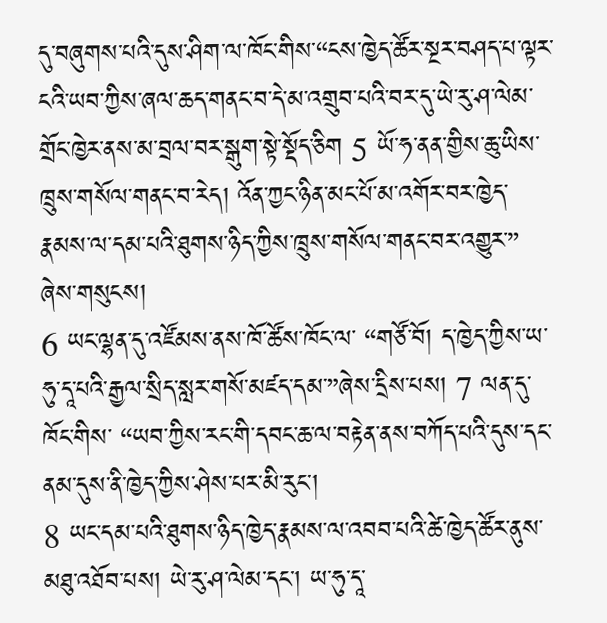དུ་བཞུགས་པའི་དུས་ཤིག་ལ་ཁོང་གིས་“ངས་ཁྱེད་ཚོར་སྔར་བཤད་པ་ལྟར་ངའི་ཡབ་ཀྱིས་ཞལ་ཆད་གནང་བ་དེ་མ་འགྲུབ་པའི་བར་དུ་ཡེ་རུ་ཤ་ལེམ་གྲོང་ཁྱེར་ནས་མ་བྲལ་བར་སྒུག་སྟེ་སྡོད་ཅིག 5 ཡོ་ཧ་ནན་གྱིས་ཆུ་ཡིས་ཁྲུས་གསོལ་གནང་བ་རེད། འོན་ཀྱང་ཉིན་མང་པོ་མ་འགོར་བར་ཁྱེད་རྣམས་ལ་དམ་པའི་ཐུགས་ཉིད་ཀྱིས་ཁྲུས་གསོལ་གནང་བར་འགྱུར་” ཞེས་གསུངས།
6 ཡང་ལྷན་དུ་འཛོམས་ནས་ཁོ་ཚོས་ཁོང་ལ་ “གཙོ་བོ། ད་ཁྱེད་ཀྱིས་ཡ་ཧུ་དཱ་པའི་རྒྱལ་སྲིད་སླར་གསོ་མཛད་དམ་”ཞེས་དྲིས་པས། 7 ལན་དུ་ཁོང་གིས་ “ཡབ་ཀྱིས་རང་གི་དབང་ཆ་ལ་བརྟེན་ནས་བཀོད་པའི་དུས་དང་ནམ་དུས་ནི་ཁྱེད་ཀྱིས་ཤེས་པར་མི་རུང་།
8 ཡང་དམ་པའི་ཐུགས་ཉིད་ཁྱེད་རྣམས་ལ་འབབ་པའི་ཚེ་ཁྱེད་ཚོར་ནུས་མཐུ་འཐོབ་པས། ཡེ་རུ་ཤ་ལེམ་དང་། ཡ་ཧུ་དཱ་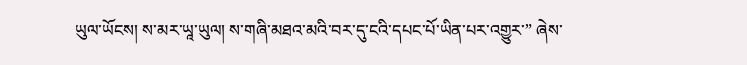ཡུལ་ཡོངས། ས་མར་ཡཱ་ཡུལ། ས་གཞི་མཐའ་མའི་བར་དུ་ངའི་དཔང་པོ་ཡིན་པར་འགྱུར་” ཞེས་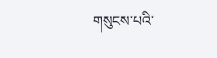གསུངས་པའི་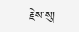རྗེས་སུ།